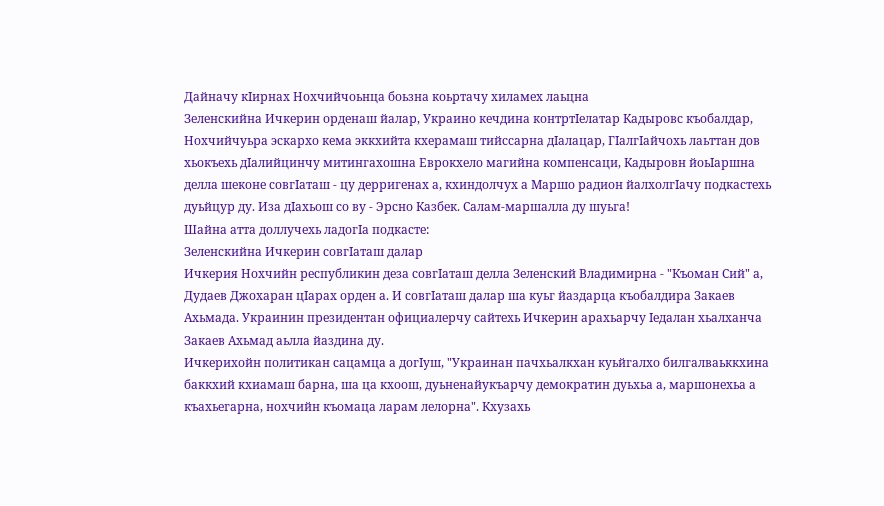Дайначу кIирнах Нохчийчоьнца боьзна коьртачу хиламех лаьцна
Зеленскийна Ичкерин орденаш йалар, Украино кечдина контртIелатар Кадыровс къобалдар, Нохчийчуьра эскархо кема эккхийта кхерамаш тийссарна дIалацар, ГIалгIайчохь лаьттан дов хьокъехь дIалийцинчу митингахошна Еврокхело магийна компенсаци, Кадыровн йоьIаршна делла шеконе совгIаташ - цу дерригенах а, кхиндолчух а Маршо радион йалхолгIачу подкастехь дуьйцур ду. Иза дIахьош со ву - Эрсно Казбек. Салам-маршалла ду шуьга!
Шайна атта доллучехь ладогIа подкасте:
Зеленскийна Ичкерин совгIаташ далар
Ичкерия Нохчийн республикин деза совгIаташ делла Зеленский Владимирна - "Къоман Сий" а, Дудаев Джохаран цIарах орден а. И совгIаташ далар ша куьг йаздарца къобалдира Закаев Ахьмада. Украинин президентан официалерчу сайтехь Ичкерин арахьарчу Iедалан хьалханча Закаев Ахьмад аьлла йаздина ду.
Ичкерихойн политикан сацамца а догIуш, "Украинан пачхьалкхан куьйгалхо билгалваьккхина баккхий кхиамаш барна, ша ца кхоош, дуьненайукъарчу демократин дуьхьа а, маршонехьа а къахьегарна, нохчийн къомаца ларам лелорна". Кхузахь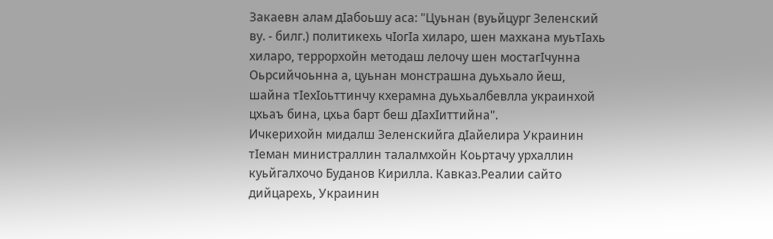Закаевн алам дIабоьшу аса: "Цуьнан (вуьйцург Зеленский ву. - билг.) политикехь чIогIа хиларо, шен махкана муьтIахь хиларо, террорхойн методаш лелочу шен мостагIчунна Оьрсийчоьнна а, цуьнан монстрашна дуьхьало йеш, шайна тIехIоьттинчу кхерамна дуьхьалбевлла украинхой цхьаъ бина, цхьа барт беш дIахIиттийна".
Ичкерихойн мидалш Зеленскийга дIайелира Украинин тIеман министраллин талалмхойн Коьртачу урхаллин куьйгалхочо Буданов Кирилла. Кавказ.Реалии сайто дийцарехь, Украинин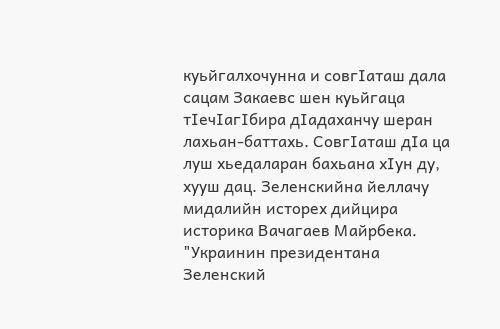куьйгалхочунна и совгIаташ дала сацам Закаевс шен куьйгаца тIечIагIбира дIадаханчу шеран лахьан-баттахь. СовгIаташ дIа ца луш хьедаларан бахьана хIун ду, хууш дац. Зеленскийна йеллачу мидалийн исторех дийцира историка Вачагаев Майрбека.
"Украинин президентана Зеленский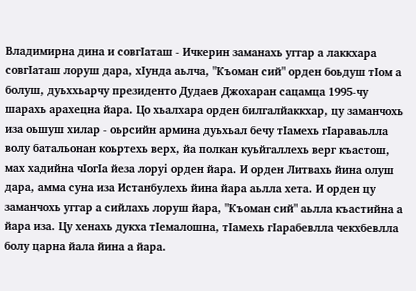Владимирна дина и совгIаташ - Ичкерин заманахь уггар а лаккхара совгIаташ лоруш дара, хIунда аьлча, "Къоман сий" орден боьдуш тIом а болуш, дуьххьарчу президенто Дудаев Джохаран сацамца 1995-чу шарахь арахецна йара. Цо хьалхара орден билгалйаккхар, цу заманчохь иза оьшуш хилар - оьрсийн армина дуьхьал бечу тIамехь гIараваьлла волу батальонан коьртехь верх, йа полкан куьйгаллехь верг къастош, мах хадийна чIогIа йеза лоруi орден йара. И орден Литвахь йина олуш дара, амма суна иза Истанбулехь йина йара аьлла хета. И орден цу заманчохь уггар а сийлахь лоруш йара, "Къоман сий" аьлла къастийна а йара иза. Цу хенахь дукха тIемалошнa, тIамехь гIарабевлла чекхбевлла болу царна йала йина а йара.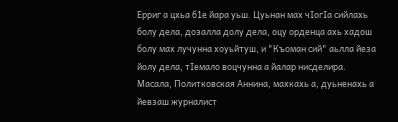Ерриг а цхьа б1е йара уьш. Цуьнан мах чIогIа сийлахь болу дела, дозалла долу дела, оцу орденца ахь хадош болу мах лучунна хоуьйтуш, и "Къоман сий" аьлла йеза йолу дела, тIемало воцчунна а йалар нисделира. Масала, Политковская Аннина, махкахь а, дуьненахь а йевзаш журналист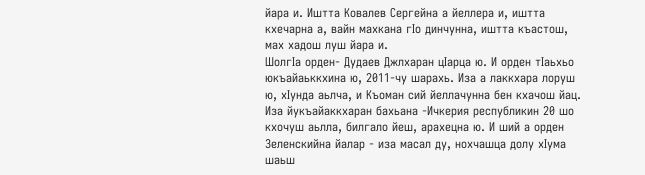йара и. Иштта Ковалев Сергейна а йеллера и, иштта кхечарна а, вайн махкана гIо динчунна, иштта къастош, мах хадош луш йара и.
ШолгIа орден- Дудаев Джлхаран цIарца ю. И орден тIаьхьо юкъайаьккхина ю, 2011-чу шарахь. Иза а лаккхара лоруш ю, хIунда аьлча, и Къоман сий йеллачунна бен кхачош йац. Иза йукъайаккхаран бахьанa -Ичкерия республикин 20 шо кхочуш аьлла, билгало йеш, арахецна ю. И ший а орден Зеленскийна йалар - иза масал ду, нохчашца долу хIума шаьш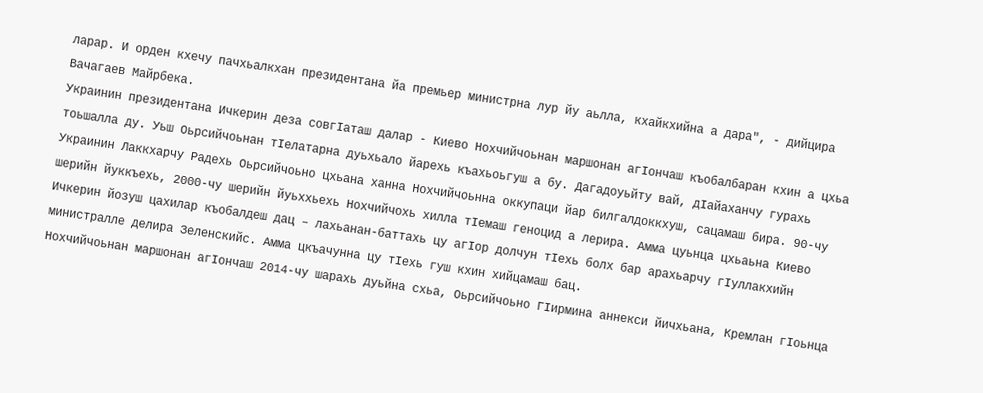ларар. И орден кхечу пачхьалкхан президентана йа премьер министрна лур йу аьлла, кхайкхийна а дара", - дийцира Вачагаев Майрбека.
Украинин президентана Ичкерин деза совгIаташ далар - Киево Нохчийчоьнан маршонан агIончаш къобалбаран кхин а цхьа тоьшалла ду. Уьш Оьрсийчоьнан тIелатарна дуьхьало йарехь къахьоьгуш а бу. Дагадоуьйту вай, дIайаханчу гурахь Украинин Лаккхарчу Радехь Оьрсийчоьно цхьана ханна Нохчийчоьнна оккупаци йар билгалдоккхуш, сацамаш бира. 90-чу шерийн йуккъехь, 2000-чу шерийн йуьххьехь Нохчийчохь хилла тIемаш геноцид а лерира. Амма цуьнца цхьаьна Киево Ичкерин йозуш цахилар къобалдеш дац – лахьанан-баттахь цу агIор долчун тIехь болх бар арахьарчу гIуллакхийн министралле делира Зеленскийс. Амма цкъачунна цу тIехь гуш кхин хийцамаш бац.
Нохчийчоьнан маршонан агIончаш 2014-чу шарахь дуьйна схьа, Оьрсийчоьно ГIирмина аннекси йичхьана, Кремлан гIоьнца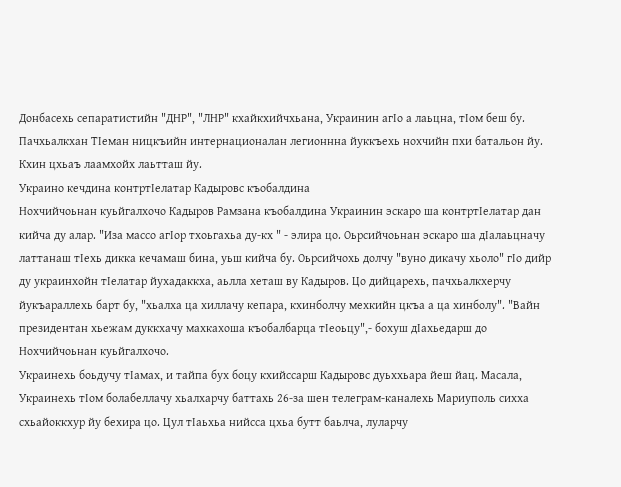Донбасехь сепаратистийн "ДНР", "ЛНР" кхайкхийчхьана, Украинин агIо а лаьцна, тIом беш бу. Пачхьалкхан ТIеман ницкъийн интернационалан легионнна йуккъехь нохчийн пхи батальон йу. Кхин цхьаъ лаамхойх лаьтташ йу.
Украино кечдина контртIелатар Кадыровс къобалдина
Нохчийчоьнан куьйгалхочо Кадыров Рамзана къобалдина Украинин эскаро ша контртIелатар дан кийча ду алар. "Иза массо агIор тхоьгахьа ду-кх " - элира цо. Оьрсийчоьнан эскаро ша дIалаьцначу латтанаш тIехь дикка кечамаш бина, уьш кийча бу. Оьрсийчохь долчу "вуно дикачу хьоло" гIо дийр ду украинхойн тIелатар йухадаккха, аьлла хеташ ву Кадыров. Цо дийцарехь, пачхьалкхерчу йукъараллехь барт бу, "хьалха ца хиллачу кепара, кхинболчу мехкийн цкъа а ца хинболу". "Вайн президентан хьежам дуккхачу махкахоша къобалбарца тIеоьцу",- бохуш дIахьедарш до Нохчийчоьнан куьйгалхочо.
Украинехь боьдучу тIамах, и тайпа бух боцу кхийссарш Кадыровс дуьххьара йеш йац. Масала, Украинехь тIом болабеллачу хьалхарчу баттахь 26-за шен телеграм-каналехь Мариуполь сихха схьайоккхур йу бехира цо. Цул тIаьхьа нийсса цхьа бутт баьлча, луларчу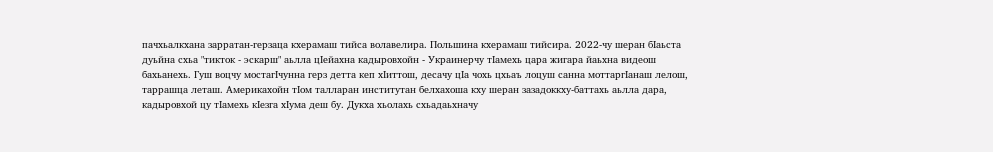пачхьалкхана зарратан-герзаца кхерамаш тийса волавелира. Польшина кхерамаш тийсира. 2022-чу шеран бIаьста дуьйна схьа "тикток - эскарш" аьлла цIейахна кадыровхойн - Украинерчу тIамехь цара жигара йаьхна видеош бахьанехь. Гуш воцчу мостагIчунна герз детта кеп хIиттош, десачу цIа чохь цхьаъ лоцуш санна моттаргIанаш лелош, таррашца леташ. Америкахойн тIом талларан институтан белхахоша кху шеран зазадоккху-баттахь аьлла дара, кадыровхой цу тIамехь кIезга хIума деш бу. Дукха хьолахь схьадаьхначу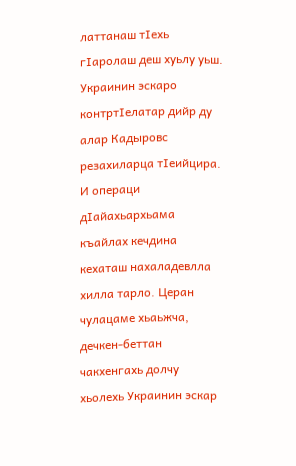латтанаш тIехь гIаролаш деш хуьлу уьш.
Украинин эскаро контртIелатар дийр ду алар Кадыровс резахиларца тIеийцира. И операци дIайахьархьама къайлах кечдина кехаташ нахаладевлла хилла тарло. Церан чулацаме хьаьжча, дечкен-беттан чакхенгахь долчу хьолехь Украинин эскар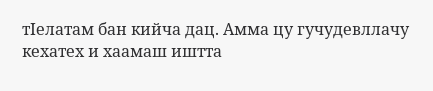тIелатам бан кийча дац. Амма цу гучудевллачу кехатех и хаамаш иштта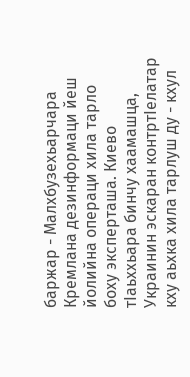баржар - Малхбузехьарчара Кремлана дезинформаци йеш йолийна операци хила тарло боху эксперташа. Киево тIаьххьара бинчу хаамашца, Украинин эскаран контртIелатар кху аьхка хила тарлуш ду - кхул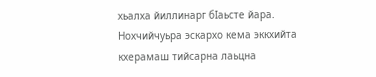хьалха йиллинарг бIаьсте йара.
Нохчийчуьра эскархо кема эккхийта кхерамаш тийсарна лаьцна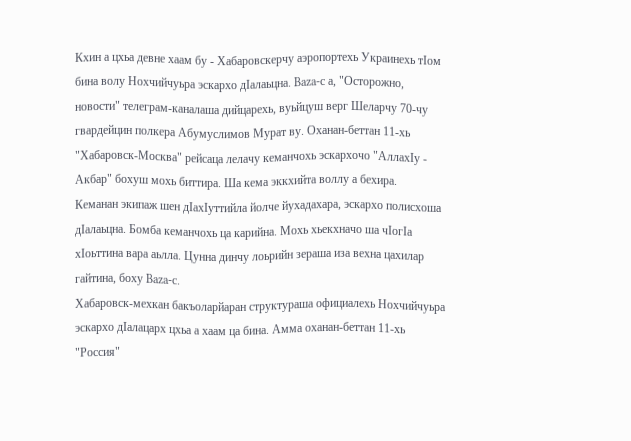Кхин а цхьа девне хаам бу - Хабаровскерчу аэропортехь Украинехь тIом бина волу Нохчийчуьра эскархо дIалаьцна. Baza-с а, "Осторожно, новости" телеграм-каналаша дийцарехь, вуьйцуш верг Шеларчу 70-чу гвардейцин полкера Абумуслимов Мурат ву. Оханан-беттан 11-хь "Хабаровск-Москва" рейсаца лелачу кеманчохь эскархочо "АллахIу - Акбар" бохуш мохь биттира. Ша кема эккхийта воллу а бехира.
Кеманан экипаж шен дIахIуттийла йолче йухадахара, эскархо полисхоша дIалаьцна. Бомба кеманчохь ца карийна. Мохь хьекхначо ша чIогIа хIоьттина вара аьлла. Цунна динчу лоьрийн зераша иза вехна цахилар гайтина, боху Baza-с.
Хабаровск-мехкан бакъоларйаран структураша официалехь Нохчийчуьра эскархо дIалацарх цхьа а хаам ца бина. Амма оханан-беттан 11-хь "Россия"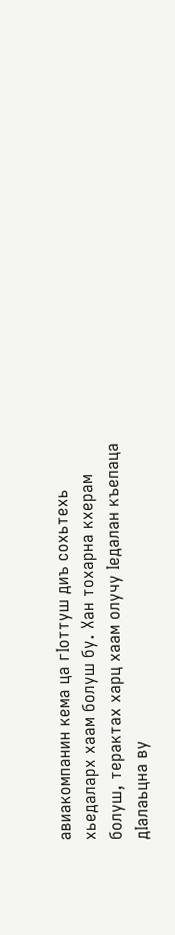авиакомпанин кема ца гIоттуш диъ сохьтехь хьедаларх хаам болуш бу. Хан тохарна кхерам болуш, терактах харц хаам олучу Iедалан къепаца дIалаьцна ву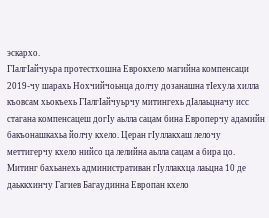эскархо.
ГIалгIайчуьра протестхошна Еврокхело магийна компенсаци
2019-чу шарахь Нохчийчоьнца долчу дозанашна тIехула хилла къовсам хьокъехь ГIалгIайчуьрчу митингехь дIалаьцначу исс стагана компенсацеш догIу аьлла сацам бина Европерчу адамийн бакъонашкахьа йолчу кхело. Церан гIуллакхаш лелочу меттигерчу кхело нийсо ца лелийна аьлла сацам а бира цо.
Митинг бахьанехь административан гIуллакхца лаьцна 10 де даьккхинчу Гагиев Багаудинна Европан кхело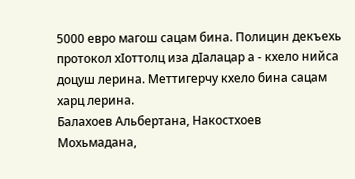5000 евро магош сацам бина. Полицин декъехь протокол хIоттолц иза дIалацар а - кхело нийса доцуш лерина. Меттигерчу кхело бина сацам харц лерина.
Балахоев Альбертана, Накостхоев Мохьмадана,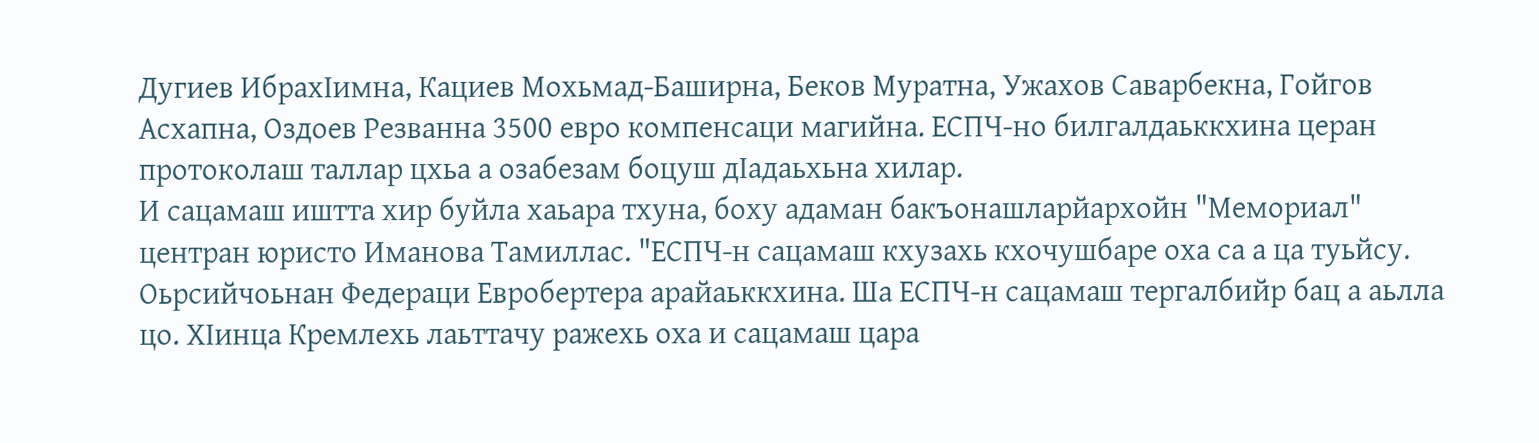Дугиев ИбрахIимна, Кациев Мохьмад-Баширна, Беков Муратна, Ужахов Саварбекна, Гойгов Асхапна, Оздоев Резванна 3500 евро компенсаци магийна. ЕСПЧ-но билгалдаьккхина церан протоколаш таллар цхьа а озабезам боцуш дIадаьхьна хилар.
И сацамаш иштта хир буйла хаьара тхуна, боху адаман бакъонашларйархойн "Мемориал" центран юристо Иманова Тамиллас. "ЕСПЧ-н сацамаш кхузахь кхочушбаре оха са а ца туьйсу. Оьрсийчоьнан Федераци Евробертера арайаьккхина. Ша ЕСПЧ-н сацамаш тергалбийр бац а аьлла цо. ХIинца Кремлехь лаьттачу ражехь оха и сацамаш цара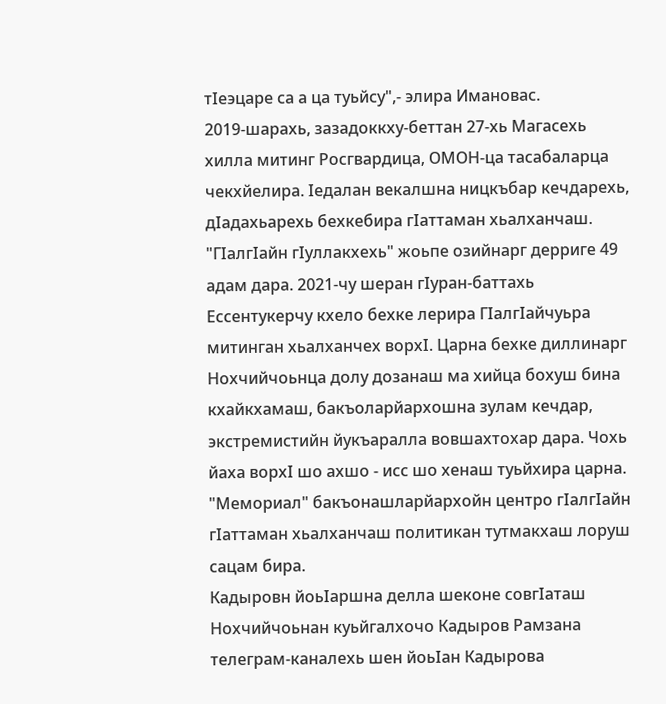тIеэцаре са а ца туьйсу",- элира Имановас.
2019-шарахь, зазадоккху-беттан 27-хь Магасехь хилла митинг Росгвардица, ОМОН-ца тасабаларца чекхйелира. Iедалан векалшна ницкъбар кечдарехь, дIадахьарехь бехкебира гIаттаман хьалханчаш. "ГIалгIайн гIуллакхехь" жоьпе озийнарг дерриге 49 адам дара. 2021-чу шеран гIуран-баттахь Ессентукерчу кхело бехке лерира ГIалгIайчуьра митинган хьалханчех ворхI. Царна бехке диллинарг Нохчийчоьнца долу дозанаш ма хийца бохуш бина кхайкхамаш, бакъоларйархошна зулам кечдар, экстремистийн йукъаралла вовшахтохар дара. Чохь йаха ворхI шо ахшо - исс шо хенаш туьйхира царна. "Мемориал" бакъонашларйархойн центро гIалгIайн гIаттаман хьалханчаш политикан тутмакхаш лоруш сацам бира.
Кадыровн йоьIаршна делла шеконе совгIаташ
Нохчийчоьнан куьйгалхочо Кадыров Рамзана телеграм-каналехь шен йоьIан Кадырова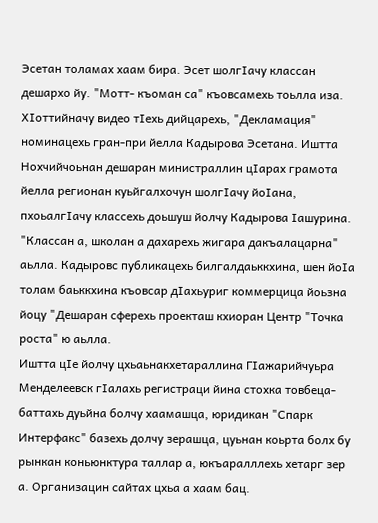Эсетан толамах хаам бира. Эсет шолгIачу классан дешархо йу. "Мотт- къоман са" къовсамехь тоьлла иза.
ХIоттийначу видео тIехь дийцарехь, "Декламация" номинацехь гран-при йелла Кадырова Эсетана. Иштта Нохчийчоьнан дешаран министраллин цIарах грамота йелла регионан куьйгалхочун шолгIачу йоIана, пхоьалгIачу классехь доьшуш йолчу Кадырова Iашурина. "Классан а, школан а дахарехь жигара дакъалацарна" аьлла. Кадыровс публикацехь билгалдаьккхина, шен йоIа толам баьккхина къовсар дIахьуриг коммерцица йоьзна йоцу "Дешаран сферехь проекташ кхиоран Центр "Точка роста" ю аьлла.
Иштта цIе йолчу цхьаьнакхетараллина ГIажарийчуьра Менделеевск гIалахь регистраци йина стохка товбеца-баттахь дуьйна болчу хаамашца, юридикан "Спарк Интерфакс" базехь долчу зерашца, цуьнан коьрта болх бу рынкан коньюнктура таллар а, юкъаралллехь хетарг зер а. Организацин сайтах цхьа а хаам бац.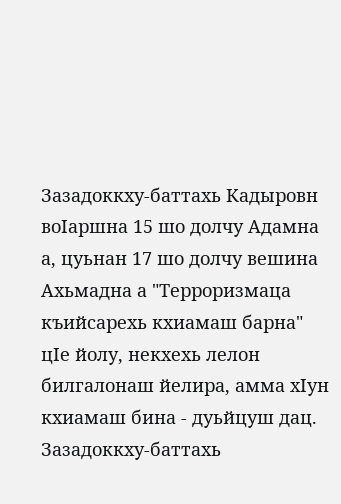Зазадоккху-баттахь Кадыровн воIаршна 15 шо долчу Адамна а, цуьнан 17 шо долчу вешина Ахьмадна а "Терроризмаца къийсарехь кхиамаш барна" цIе йолу, некхехь лелон билгалонаш йелира, амма хIун кхиамаш бина - дуьйцуш дац.
Зазадоккху-баттахь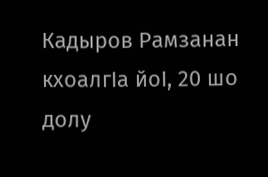Кадыров Рамзанан кхоалгIа йоI, 20 шо долу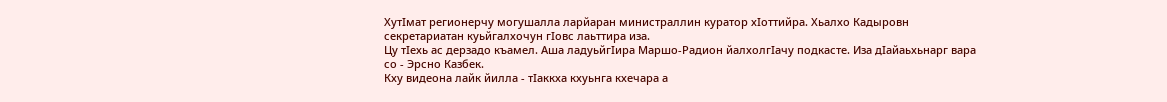ХутIмат регионерчу могушалла ларйаран министраллин куратор хIоттийра. Хьалхо Кадыровн секретариатан куьйгалхочун гIовс лаьттира иза.
Цу тIехь ас дерзадо къамел. Аша ладуьйгIира Маршо-Радион йалхолгIачу подкасте. Иза дIайаьхьнарг вара со - Эрсно Казбек.
Кху видеона лайк йилла - тIаккха кхуьнга кхечара а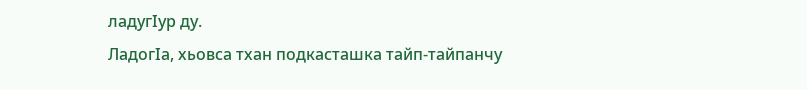ладугIур ду.
ЛадогIа, хьовса тхан подкасташка тайп-тайпанчу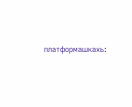платформашкахь: